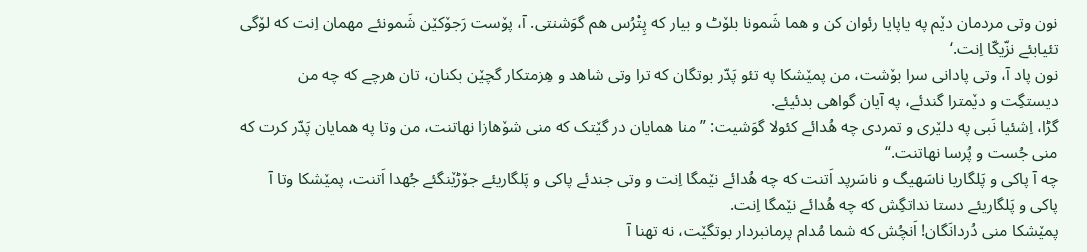نون وتی مردمان دێم په یاپایا رئوان کن و هما شَمونا بلۆٹ و بیار که پِتْرُس هم گوَشنتی. آ، پۆست رَجۆکێن شَمونئے مهمان اِنت که لۆگی تئیابئے نزّیکّا اِنت.‘
نون پاد آ، وتی پادانی سرا بۆشت، من پمێشکا په تئو پَدّر بوتگان که ترا وتی شاهد و هِزمتکار گچێن بکنان، تان هرچے که چه من دیستگِت و دێمترا گندئے، په آیان گواهی بدئیئے.
گڑا، اِشئیا نَبی په دلێری و تمردی چه هُدائے کئولا گوَشیت: ”منا همایان در گێتک که منی شۆهازا نهاتنت، من وتا په همایان پَدّر کرت که منی جُست و پُرسا نهاتنت.“
چه آ پاکی و پَلگاریا ناسَهیگ و ناسَرپد اَتنت که چه هُدائے نێمگا اِنت و وتی جندئے پاکی و پَلگاریئے جۆڑێنگئے جُهدا اَتنت، پمێشکا وتا آ پاکی و پَلگاریئے دستا نداتگِش که چه هُدائے نێمگا اِنت.
پمێشکا منی دُردانَگان! اَنچُش که شما مُدام پرمانبردار بوتگێت، نه تهنا آ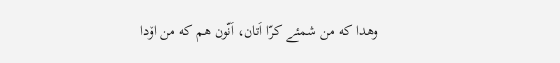وهدا که من شمئے کرّا اَتان، اَنّون هم که من اۆدا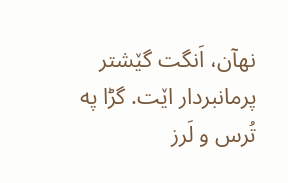نهآن، اَنگت گێشتر پرمانبردار اێت. گڑا په تُرس و لَرز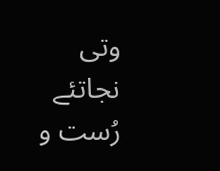وتی نجاتئے رُست و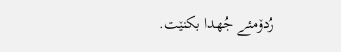رُدۆمئے جُهدا بکنێت.